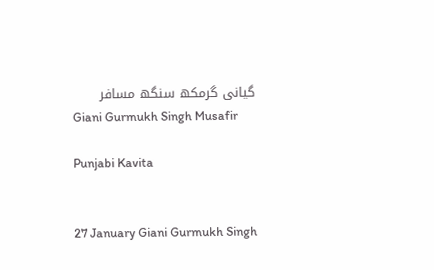گیانی گرمکھ سنگھ مسافر
Giani Gurmukh Singh Musafir

Punjabi Kavita


27 January Giani Gurmukh Singh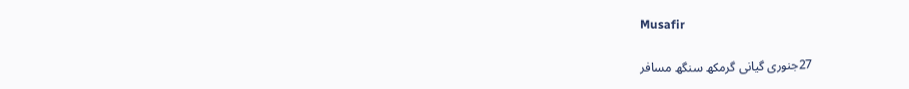Musafir

27جنوری گیانی گرمکھ سنگھ مسافر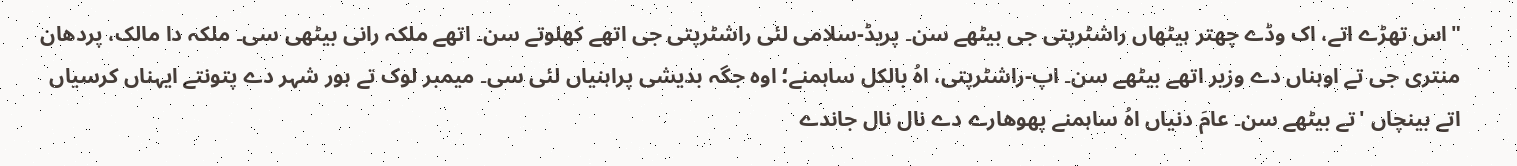"اس تھڑے اتے، اک وڈے چھتر ہیٹھاں راشٹرپتی جی بیٹھے سن۔ پریڈ-سلامی لئی راشٹرپتی جی اتھے کھلوتے سن۔ اتھے ملکہ رانی بیٹھی سی۔ ملکہ دا مالک، پردھان منتری جی تے اوہناں دے وزیر اتھے بیٹھے سن۔ اپ-راشٹرپتی، اہُ بالکل ساہمنے؛ اوہ جگہ بدیشی پراہنیاں لئی سی۔ میمبر لوک تے ہور شہر دے پتونتے ایہناں کرسیاں اتے بینچاں 'تے بیٹھے سن۔ عامَ دنیاں اہُ ساہمنے پھوھارے دے نال نال جاندے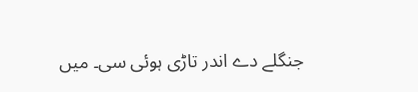جنگلے دے اندر تاڑی ہوئی سی۔ میں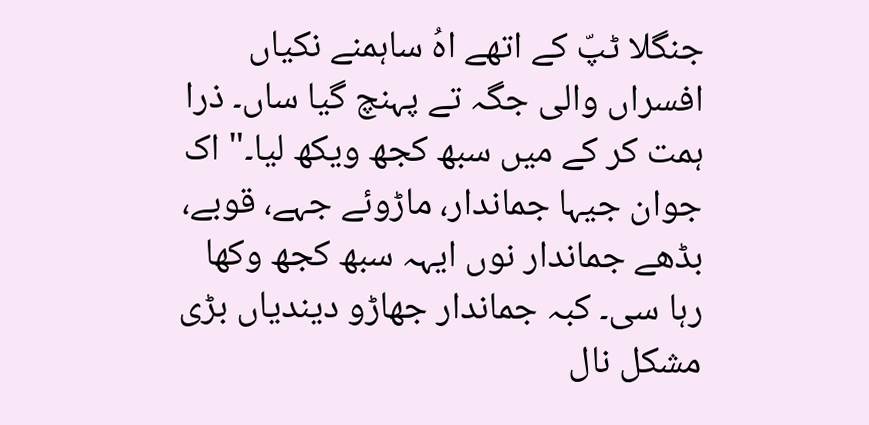جنگلا ٹپّ کے اتھے اہُ ساہمنے نکیاں افسراں والی جگہ تے پہنچ گیا ساں۔ ذرا ہمت کر کے میں سبھ کجھ ویکھ لیا۔" اک جوان جیہا جماندار، ماڑوئے جہے، قوبے، بڈھے جماندار نوں ایہہ سبھ کجھ وکھا رہا سی۔ کبہ جماندار جھاڑو دیندیاں بڑی مشکل نال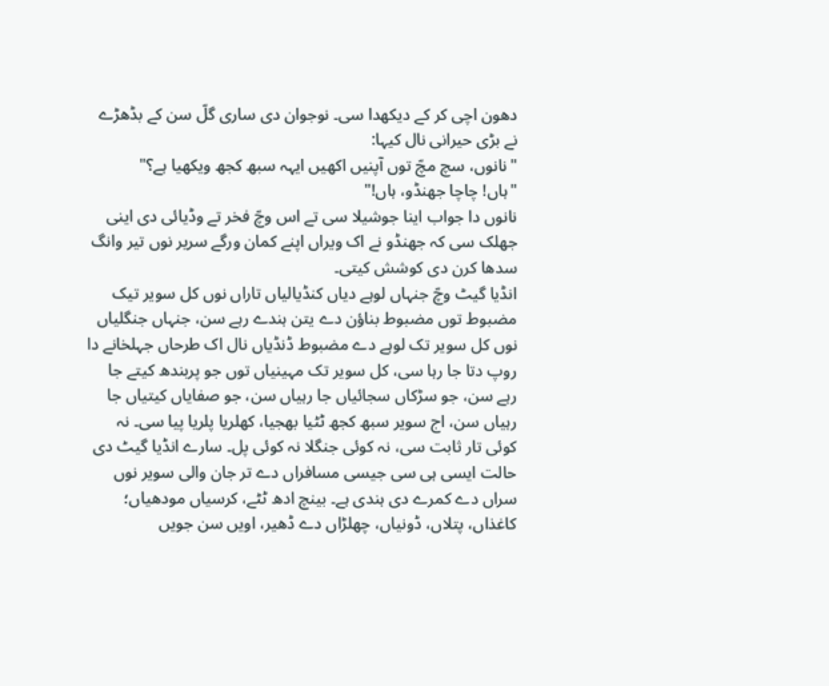دھون اچی کر کے دیکھدا سی۔ نوجوان دی ساری گلّ سن کے بڈھڑے نے بڑی حیرانی نال کیہا:
"نانوں، سچ مچّ توں آپنیں اکھیں ایہہ سبھ کجھ ویکھیا ہے؟"
"ہاں! چاچا جھنڈو، ہاں!"
نانوں دا جواب اینا جوشیلا سی تے اس وچّ فخر تے وڈیائی دی اینی جھلک سی کہ جھنڈو نے اک ویراں اپنے کمان ورگے سریر نوں تیر وانگ سدھا کرن دی کوشش کیتی۔
انڈیا گیٹ وچّ جنہاں لوہے دیاں کنڈیالیاں تاراں نوں کل سویر تیک مضبوط توں مضبوط بناؤن دے یتن ہندے رہے سن، جنہاں جنگلیاں نوں کل سویر تک لوہے دے مضبوط ڈنڈیاں نال اک طرحاں جہلخانے دا روپ دتا جا رہا سی، کل سویر تک مہینیاں توں جو پربندھ کیتے جا رہے سن، جو سڑکاں سجائیاں جا رہیاں سن، جو صفایاں کیتیاں جا رہیاں سن، اج سویر سبھ کجھ ٹٹیا بھجیا، کھلریا پلریا پیا سی۔ نہ کوئی تار ثابت سی، نہ کوئی جنگلا نہ کوئی پل۔ سارے انڈیا گیٹ دی حالت ایسی ہی سی جیسی مسافراں دے تر جان والی سویر نوں سراں دے کمرے دی ہندی ہے۔ بینچ ادھ ٹٹے، کرسیاں مودھیاں؛ کاغذاں، پتلاں، ڈونیاں، چھلڑاں دے ڈھیر، اویں سن جویں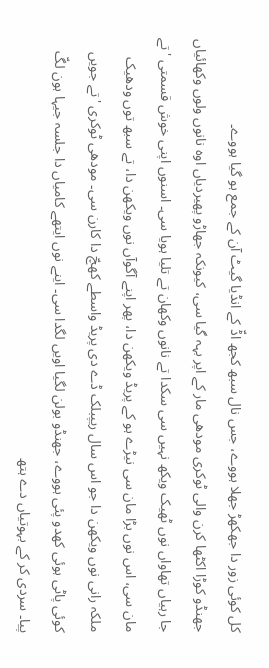کل کوئی زور دا جھکھڑ جھلا ہووے، جس نال سبھ کجھ اڈّ کے انڈیا گیٹ آن کے جمع ہو گیا ہووے۔
جھنڈو کوڑا اکٹھا کرن والی ٹوکری مودھی مار کے اپر بہہ گیا سی، کیونکہ جھاڑو پھیردیاں اوہ نانوں ولوں وکھائیاں جا رہیاں تھاواں نوں ٹھیک ویکھ نہیں سی سکدا تے نانوں وکھان تے تلیا ہویا سی۔ اسنوں اپنی خوش قسمتی 'تے مان سی، اس نوں بڑا مان سی نیڑے ہو کے پریڈ ویکھن دا، پھر اپنے آگوآں نوں ویکھن دا، تے سبھ توں ودھیک ملکہ رانی نوں ویکھن دا جو اس سال ریپبلک ڈے دی پریڈ واسطے کھچّ دا کارن سی۔ مودھی ٹوکری 'تے جویں کوئی پاٹی ہوئی کھدو پئی ہووے، جھنڈو بولن لگیا اویں لگدا سی۔ اینے نوں ایتھے کامیاں دا جلسہ جیہا ہون لگّ پیا۔ سردی کر کے بہوتیاں دے ہتھ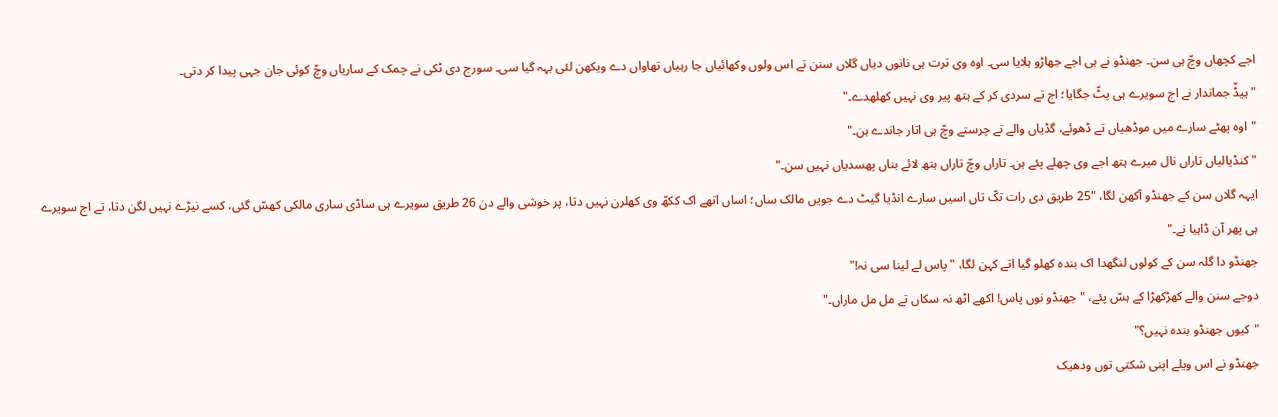اجے کچھاں وچّ ہی سن۔ جھنڈو نے ہی اجے جھاڑو ہلایا سی۔ اوہ وی ترت ہی نانوں دیاں گلاں سنن تے اس ولوں وکھائیاں جا رہیاں تھاواں دے ویکھن لئی بہہ گیا سی۔ سورج دی ٹکی نے چمک کے ساریاں وچّ کوئی جان جہی پیدا کر دتی۔
"ہیڈّ جماندار نے اج سویرے ہی پٹّ جگایا؛ اج تے سردی کر کے ہتھ پیر وی نہیں کھلھدے۔"
"اوہ پھٹے سارے میں موڈھیاں تے ڈھوئے، گڈیاں والے تے چرستے وچّ ہی اتار جاندے ہن۔"
"کنڈیالیاں تاراں نال میرے ہتھ اجے وی چھلے پئے ہن۔ تاراں وچّ تاراں ہتھ لائے بناں پھسدیاں نہیں سن۔"
ایہہ گلاں سن کے جھنڈو آکھن لگا، "25 طریق دی رات تکّ تاں اسیں سارے انڈیا گیٹ دے جویں مالک ساں؛ اساں اتھے اک ککھّ وی کھلرن نہیں دتا، پر خوشی والے دن 26 طریق سویرے ہی ساڈی ساری مالکی کھسّ گئی، کسے نیڑے نہیں لگن دتا، تے اج سویرے ہی پھر آن ڈاہیا نے۔"
جھنڈو دا گلہ سن کے کولوں لنگھدا اک بندہ کھلو گیا اتے کہن لگا، "پاس لے لینا سی نہ!"
دوجے سنن والے کھڑکھڑا کے ہسّ پئے، "جھنڈو نوں پاس! اکھے اٹھ نہ سکاں تے مل مل ماراں۔"
"کیوں جھنڈو بندہ نہیں؟"
جھنڈو نے اس ویلے اپنی شکتی توں ودھیک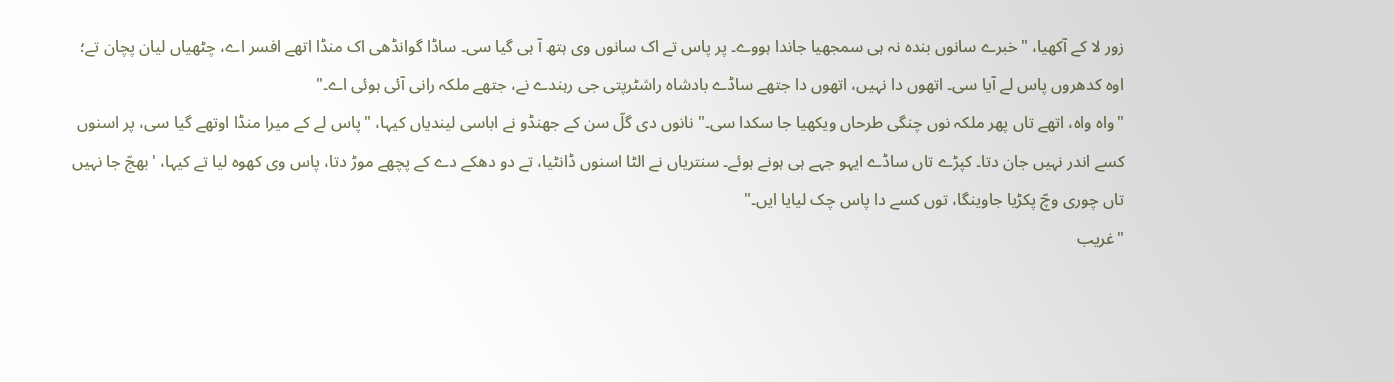زور لا کے آکھیا، "خبرے سانوں بندہ نہ ہی سمجھیا جاندا ہووے۔ پر پاس تے اک سانوں وی ہتھ آ ہی گیا سی۔ ساڈا گوانڈھی اک منڈا اتھے افسر اے، چٹھیاں لیان پچان تے؛ اوہ کدھروں پاس لے آیا سی۔ اتھوں دا نہیں، اتھوں دا جتھے ساڈے بادشاہ راشٹرپتی جی رہندے نے، جتھے ملکہ رانی آئی ہوئی اے۔"
"واہ واہ، اتھے تاں پھر ملکہ نوں چنگی طرحاں ویکھیا جا سکدا سی۔" نانوں دی گلّ سن کے جھنڈو نے اباسی لیندیاں کیہا، "پاس لے کے میرا منڈا اوتھے گیا سی، پر اسنوں کسے اندر نہیں جان دتا۔ کپڑے تاں ساڈے ایہو جہے ہی ہونے ہوئے۔ سنتریاں نے الٹا اسنوں ڈانٹیا، تے دو دھکے دے کے پچھے موڑ دتا، پاس وی کھوہ لیا تے کیہا، 'بھجّ جا نہیں تاں چوری وچّ پکڑیا جاوینگا، توں کسے دا پاس چک لیایا ایں۔"
"غریب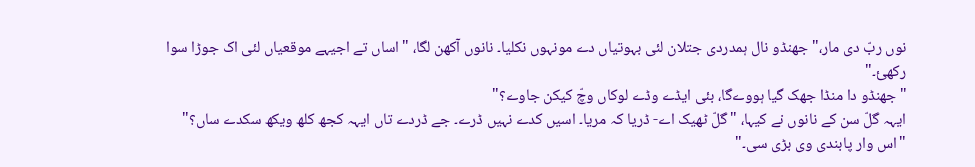نوں ربّ دی مار،" جھنڈو نال ہمدردی جتلان لئی بہوتیاں دے مونہوں نکلیا۔ نانوں آکھن لگا، "اساں تے اجیہے موقعیاں لئی اک جوڑا سوا رکھئ۔"
"جھنڈو دا منڈا جھک گیا ہووےگا، بئی ایڈے وڈے لوکاں وچّ کیکن جاوے؟"
ایہہ گلّ سن کے نانوں نے کیہا، "گلّ ٹھیک اے- ڈریا کہ مریا۔ اسیں کدے نہیں ڈرے۔ جے ڈردے تاں ایہہ کجھ کلھ ویکھ سکدے ساں؟"
"اس وار پابندی وی بڑی سی۔"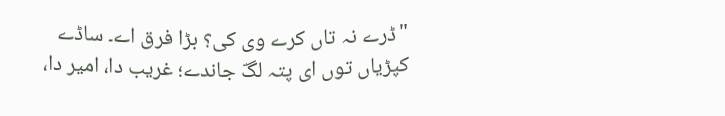"ڈرے نہ تاں کرے وی کی؟ بڑا فرق اے۔ ساڈے کپڑیاں توں ای پتہ لگّ جاندے؛ غریب دا، امیر دا،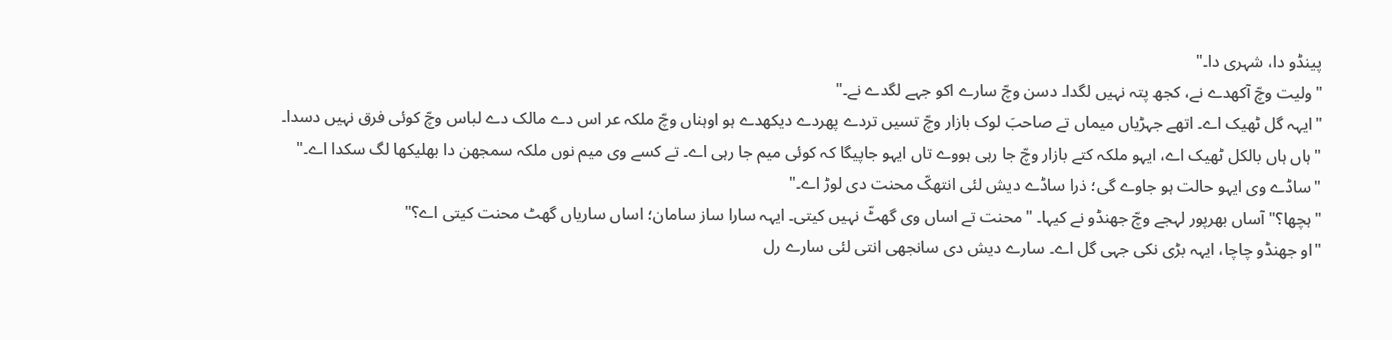پینڈو دا، شہری دا۔"
"ولیت وچّ آکھدے نے، کجھ پتہ نہیں لگدا۔ دسن وچّ سارے اکو جہے لگدے نے۔"
"ایہہ گل ٹھیک اے۔ اتھے جہڑیاں میماں تے صاحبَ لوک بازار وچّ تسیں تردے پھردے دیکھدے ہو اوہناں وچّ ملکہ عر اس دے مالک دے لباس وچّ کوئی فرق نہیں دسدا۔
"ہاں ہاں بالکل ٹھیک اے، ایہو ملکہ کتے بازار وچّ جا رہی ہووے تاں ایہو جاپیگا کہ کوئی میم جا رہی اے۔ تے کسے وی میم نوں ملکہ سمجھن دا بھلیکھا لگ سکدا اے۔"
"ساڈے وی ایہو حالت ہو جاوے گی؛ ذرا ساڈے دیش لئی انتھکّ محنت دی لوڑ اے۔"
"ہچھا؟" آساں بھرپور لہجے وچّ جھنڈو نے کیہا۔ "محنت تے اساں وی گھٹّ نہیں کیتی۔ ایہہ سارا ساز سامان؛ اساں ساریاں گھٹ محنت کیتی اے؟"
"او جھنڈو چاچا، ایہہ بڑی نکی جہی گل اے۔ سارے دیش دی سانجھی انتی لئی سارے رل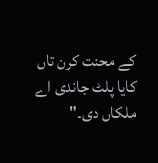کے محنت کرن تاں کایا پلٹ جاندی اے ملکاں دی۔"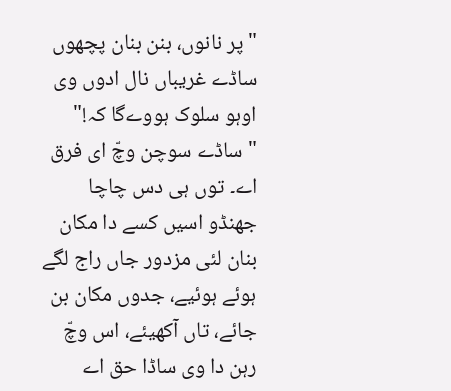"پر نانوں، بنن بنان پچھوں ساڈے غریباں نال ادوں وی اوہو سلوک ہووےگا کہ!"
"ساڈے سوچن وچّ ای فرق اے۔ توں ہی دس چاچا جھنڈو اسیں کسے دا مکان بنان لئی مزدور جاں راج لگے ہوئے ہوئیے، جدوں مکان بن جائے، تاں آکھیئے، اس وچّ رہن دا وی ساڈا حق اے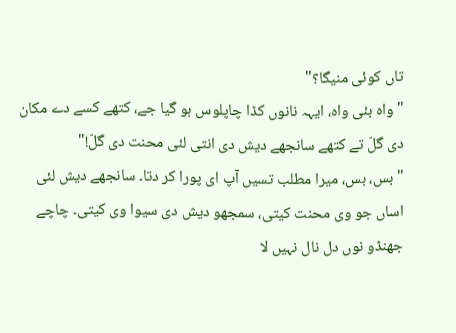تاں کوئی منیگا؟"
"واہ بئی واہ، ایہہ نانوں کڈا چاپلوس ہو گیا جے، کتھے کسے دے مکان دی گلّ تے کتھے سانجھے دیش دی انتی لئی محنت دی گلّ!"
"بس، بس، میرا مطلب تسیں آپ ای پورا کر دتا۔ سانجھے دیش لئی اساں جو وی محنت کیتی، سمجھو دیش دی سیوا وی کیتی۔ چاچے جھنڈو نوں دل نال نہیں لا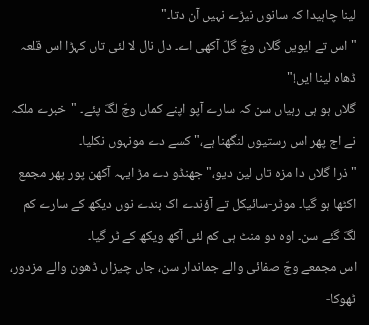لینا چاہیدا کہ سانوں نیڑے نہیں آن دتا۔"
"اس تے ایویں گلاں وچّ گلّ آکھی اے۔ دل نال لا لئی تاں کہڑا اس قلعہ ڈھاہ لینا ایں!"
گلاں ہو ہی رہیاں سن کہ سارے آپو اپنے کماں وچّ لگّ پئے۔ "خبرے ملکہ نے اج پھر اس رستیوں لنگھنا ہے،" کسے دے مونہوں نکلیا۔
"ذرا گلاں دا مزہ تاں لین دیو،" جھنڈو دے مڑ ایہہ آکھن پور پھر مجمع اکٹھا ہو گیا۔ موٹر-سائیکل تے آؤندے اک بندے نوں دیکھ کے سارے کم لگّ گئے سن۔ اوہ دو منٹ ہی کم لئی آکھ ویکھ کے ٹر گیا۔
اس مجمعے وچّ صفائی والے جماندار سن، جاں چیزاں ڈھون والے مزدور، ٹھوکا-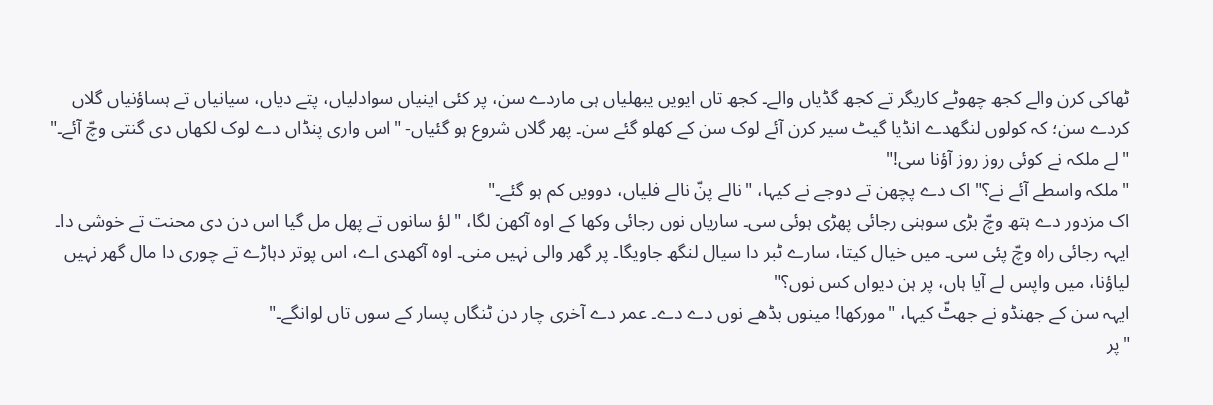ٹھاکی کرن والے کجھ چھوٹے کاریگر تے کجھ گڈیاں والے۔ کجھ تاں ایویں یبھلیاں ہی ماردے سن، پر کئی اینیاں سوادلیاں، پتے دیاں، سیانیاں تے ہساؤنیاں گلاں کردے سن؛ کہ کولوں لنگھدے انڈیا گیٹ سیر کرن آئے لوک سن کے کھلو گئے سن۔ پھر گلاں شروع ہو گئیاں- "اس واری پنڈاں دے لوک لکھاں دی گنتی وچّ آئے۔" "لے ملکہ نے کوئی روز روز آؤنا سی!"
"ملکہ واسطے آئے نے؟" اک دے پچھن تے دوجے نے کیہا، "نالے پنّ نالے فلیاں، دوویں کم ہو گئے۔"
اک مزدور دے ہتھ وچّ بڑی سوہنی رجائی پھڑی ہوئی سی۔ ساریاں نوں رجائی وکھا کے اوہ آکھن لگا، "لؤ سانوں تے پھل مل گیا اس دن دی محنت تے خوشی دا۔ ایہہ رجائی راہ وچّ پئی سی۔ میں خیال کیتا، سارے ٹبر دا سیال لنگھ جاویگا۔ پر گھر والی نہیں منی۔ اوہ آکھدی اے، اس پوتر دہاڑے تے چوری دا مال گھر نہیں لیاؤنا، میں واپس لے آیا ہاں، پر ہن دیواں کس نوں؟"
ایہہ سن کے جھنڈو نے جھٹّ کیہا، "مورکھا! مینوں بڈھے نوں دے دے۔ عمر دے آخری چار دن ٹنگاں پسار کے سوں تاں لوانگے۔"
"پر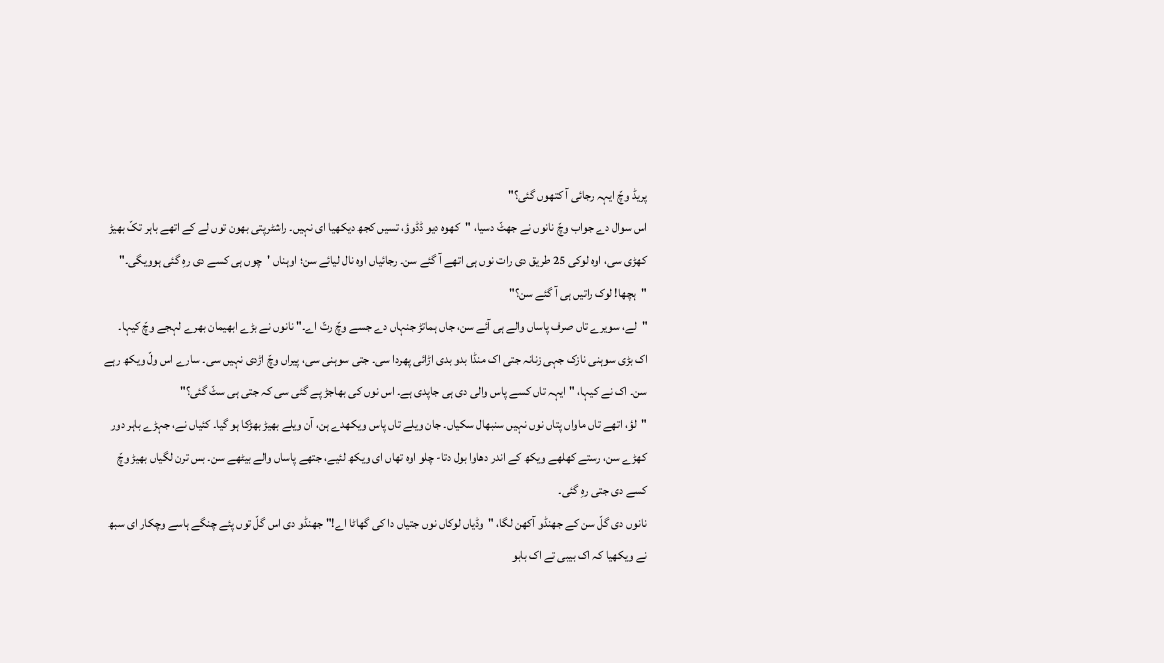پریڈ وچّ ایہہ رجائی آ کتھوں گئی؟"
اس سوال دے جواب وچّ نانوں نے جھٹّ دسیا، "کھوہ دیو ڈڈوؤ، تسیں کجھ دیکھیا ای نہیں۔ راشٹرپتی بھون توں لے کے اتھے باہر تکّ بھیڑ کھڑی سی، اوہ لوکی 25 طریق دی رات نوں ہی اتھے آ گئے سن۔ رجائیاں اوہ نال لیائے سن؛ اوہناں 'چوں ہی کسے دی رہِ گئی ہوویگی۔"
"ہچھا! لوک راتیں ہی آ گئے سن؟"
"لے، سویرے تاں صرف پاساں والے ہی آئے سن، جاں ہماتڑ جنہاں دے جسے وچّ رتّ اے۔" نانوں نے بڑے ابھیمان بھرے لہجے وچّ کیہا۔
اک بڑی سوہنی نازک جہی زنانہ جتی اک منڈا بدو بدی اڑائی پھردا سی۔ جتی سوہنی سی، پیراں وچّ اڑدی نہیں سی۔ سارے اس ولّ ویکھ رہے سن۔ اک نے کیہا، "ایہہ تاں کسے پاس والی دی ہی جاپدی ہے۔ اس نوں کی بھاجڑ پے گئی سی کہ جتی ہی سٹّ گئی؟"
"لؤ، اتھے تاں ماواں پتاں نوں نہیں سنبھال سکیاں۔ جان ویلے تاں پاس ویکھدے ہن، آن ویلے بھیڑ بھڑکا ہو گیا۔ کئیاں نے، جہڑے باہر دور کھڑے سن، رستے کھلھے ویکھ کے اندر دھاوا بول دتا- چلو اوہ تھاں ای ویکھ لئیے، جتھے پاساں والے بیٹھے سن۔ بس ترن لگیاں بھیڑ وچّ کسے دی جتی رہِ گئی۔
نانوں دی گلّ سن کے جھنڈو آکھن لگا، "وڈیاں لوکاں نوں جتیاں دا کی گھاٹا اے!" جھنڈو دی اس گلّ توں پئے چنگے ہاسے وچکار ای سبھ نے ویکھیا کہ اک بیبی تے اک بابو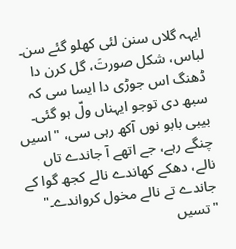ایہہ گلاں سنن لئی کھلو گئے سن۔ لباس، شکل صورتَ، گل کرن دا ڈھنگ اس جوڑی دا ایسا سی کہ سبھ دی توجو ایہناں ولّ ہو گئی۔ بیبی بابو نوں آکھ رہی سی، "اسیں چنگے رہے، جے اتھے آ جاندے تاں نالے، دھکے کھاندے نالے کجھ گوا کے جاندے تے نالے مخول کرواندے۔"
"تسیں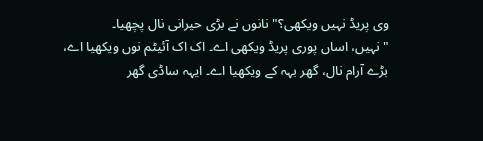وی پریڈ نہیں ویکھی؟" نانوں نے بڑی حیرانی نال پچھیا۔
"نہیں، اساں پوری پریڈ ویکھی اے۔ اک اک آئیٹم نوں ویکھیا اے، بڑے آرام نال، گھر بہہ کے ویکھیا اے۔ ایہہ ساڈی گھر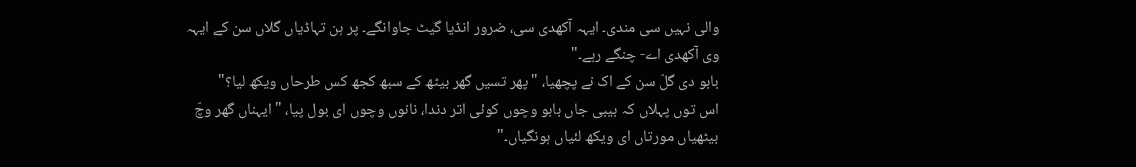والی نہیں سی مندی۔ ایہہ آکھدی سی، ضرور انڈیا گیٹ جاوانگے۔ پر ہن تہاڈیاں گلاں سن کے ایہہ وی آکھدی اے- چنگے رہے۔"
بابو دی گلّ سن کے اک نے پچھیا، "پھر تسیں گھر بیٹھ کے سبھ کجھ کس طرحاں ویکھ لیا؟"
اس توں پہلاں کہ بیبی جاں بابو وچوں کوئی اتر دندا، نانوں وچوں ای بول پیا، "ایہناں گھر وچّ بیٹھیاں مورتاں ای ویکھ لئیاں ہونگیاں۔"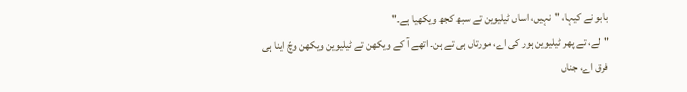بابو نے کیہا، "نہیں، اساں ٹیلیوین تے سبھ کجھ ویکھیا ہے۔"
"لے، تے پھر ٹیلیوین ہور کی اے، مورتاں ہی تے ہن۔ اتھے آ کے ویکھن تے ٹیلیوین ویکھن وچّ اینا ہی فرق اے، جناں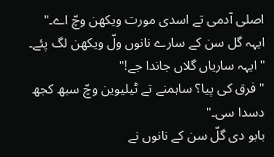اصلی آدمی تے اسدی مورت ویکھن وچّ اے۔"
ایہہ گل سن کے سارے نانوں ولّ ویکھن لگ پئے۔ "ایہہ ساریاں گلاں جاندا جے!"
"فرق کی پیا؟ ساہمنے تے ٹیلیوین وچّ سبھ کجھ دسدا سی۔"
بابو دی گلّ سن کے نانوں نے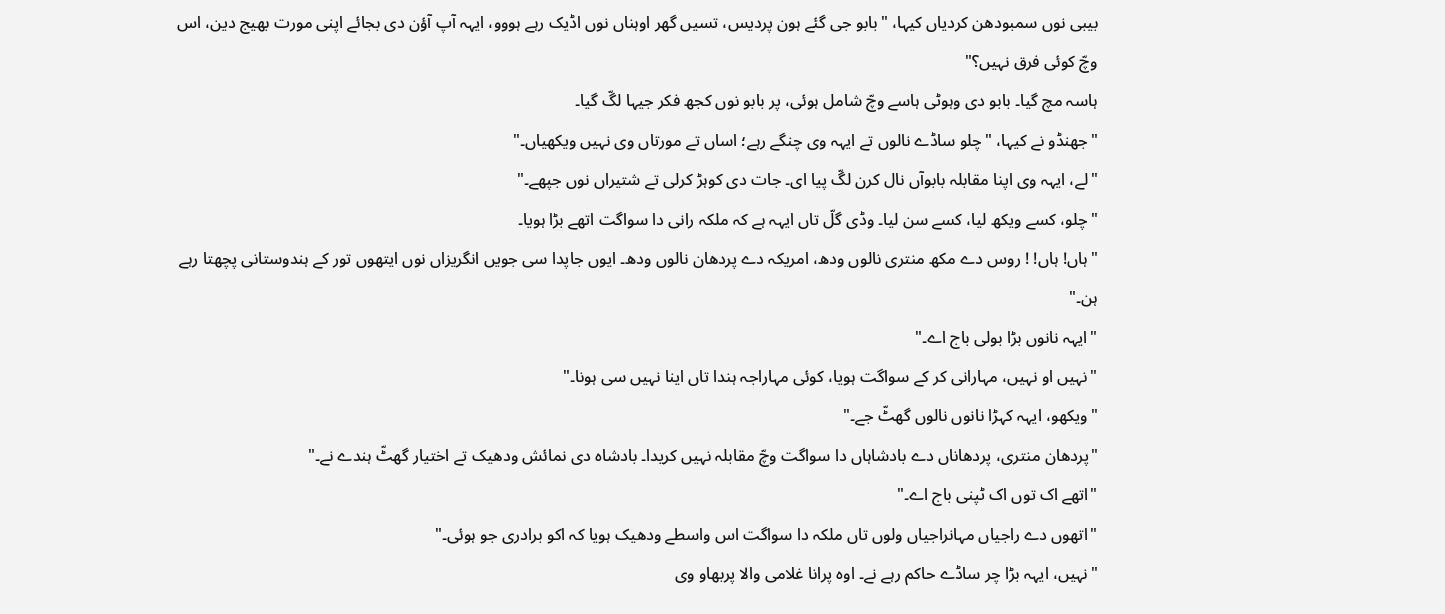بیبی نوں سمبودھن کردیاں کیہا، "بابو جی گئے ہون پردیس، تسیں گھر اوہناں نوں اڈیک رہے ہووو، ایہہ آپ آؤن دی بجائے اپنی مورت بھیج دین، اس وچّ کوئی فرق نہیں؟"
ہاسہ مچ گیا۔ بابو دی وہوٹی ہاسے وچّ شامل ہوئی، پر بابو نوں کجھ فکر جیہا لگّ گیا۔
"جھنڈو نے کیہا، "چلو ساڈے نالوں تے ایہہ وی چنگے رہے؛ اساں تے مورتاں وی نہیں ویکھیاں۔"
"لے، ایہہ وی اپنا مقابلہ بابوآں نال کرن لگّ پیا ای۔ جات دی کوہڑ کرلی تے شتیراں نوں جپھے۔"
"چلو، کسے ویکھ لیا، کسے سن لیا۔ وڈی گلّ تاں ایہہ ہے کہ ملکہ رانی دا سواگت اتھے بڑا ہویا۔
"ہاں! ہاں! ! روس دے مکھ منتری نالوں ودھ، امریکہ دے پردھان نالوں ودھ۔ ایوں جاپدا سی جویں انگریزاں نوں ایتھوں تور کے ہندوستانی پچھتا رہے ہن۔"
"ایہہ نانوں بڑا بولی باج اے۔"
"نہیں او نہیں، مہارانی کر کے سواگت ہویا، کوئی مہاراجہ ہندا تاں اینا نہیں سی ہونا۔"
"ویکھو، ایہہ کہڑا نانوں نالوں گھٹّ جے۔"
"پردھان منتری، پردھاناں دے بادشاہاں دا سواگت وچّ مقابلہ نہیں کریدا۔ بادشاہ دی نمائش ودھیک تے اختیار گھٹّ ہندے نے۔"
"اتھے اک توں اک ٹپنی باج اے۔"
"اتھوں دے راجیاں مہانراجیاں ولوں تاں ملکہ دا سواگت اس واسطے ودھیک ہویا کہ اکو برادری جو ہوئی۔"
"نہیں، ایہہ بڑا چر ساڈے حاکم رہے نے۔ اوہ پرانا غلامی والا پربھاو وی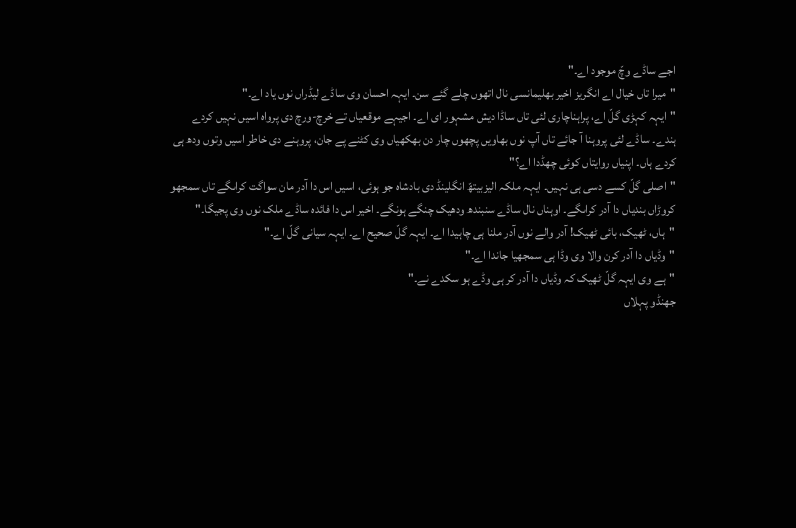اجے ساڈے وچّ موجود اے۔"
"میرا تاں خیال اے انگریز اخیر بھلیمانسی نال اتھوں چلے گئے سن۔ ایہہ احسان وی ساڈے لیڈراں نوں یاد اے۔"
"ایہہ کہڑی گلّ اے، پراہناچاری لئی تاں ساڈا دیش مشہور ای اے۔ اجیہے موقعیاں تے خرچ-ورچ دی پرواہ اسیں نہیں کردے ہندے۔ ساڈے لئی پروہنا آ جائے تاں آپ نوں بھاویں پچھوں چار دن بھکھیاں وی کٹنے پے جان، پروہنے دی خاطر اسیں وتوں ودھ ہی کردے ہاں۔ اپنیاں روایتاں کوئی چھڈدا اے؟"
"اصلی گلّ کسے دسی ہی نہیں۔ ایہہ ملکہ الیزبیتھّ انگلینڈ دی بادشاہ جو ہوئی، اسیں اس دا آدر مان سواگت کراںگے تاں سمجھو کروڑاں بندیاں دا آدر کراںگے۔ اوہناں نال ساڈے سنبندھ ودھیک چنگے ہونگے۔ اخیر اس دا فائدہ ساڈے ملک نوں وی پجیگا۔"
"ہاں، ٹھیک، بائی ٹھیک! آدر والے نوں آدر ملنا ہی چاہیدا اے۔ ایہہ گلّ صحیح اے۔ ایہہ سیانی گلّ اے۔"
"وڈیاں دا آدر کرن والا وی وڈا ہی سمجھیا جاندا اے۔"
"ہے وی ایہہ گلّ ٹھیک کہ وڈیاں دا آدر کر ہی وڈے ہو سکدے نے۔"
جھنڈو پہلاں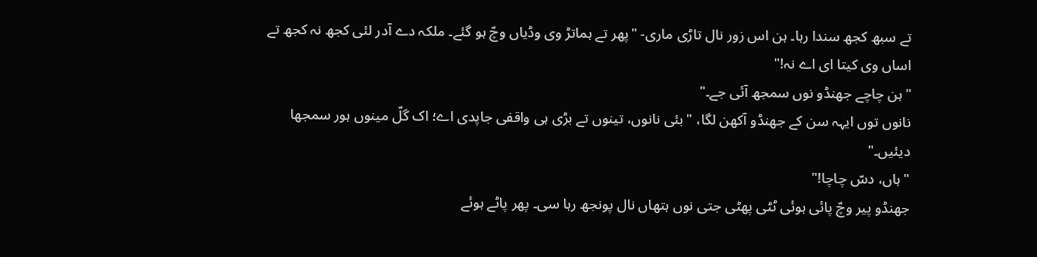تے سبھ کجھ سندا رہا۔ ہن اس زور نال تاڑی ماری- "پھر تے ہماتڑ وی وڈیاں وچّ ہو گئے۔ ملکہ دے آدر لئی کجھ نہ کجھ تے اساں وی کیتا ای اے نہ!"
"ہن چاچے جھنڈو نوں سمجھ آئی جے۔"
نانوں توں ایہہ سن کے جھنڈو آکھن لگا، "بئی نانوں، تینوں تے بڑی ہی واقفی جاپدی اے؛ اک گلّ مینوں ہور سمجھا دیئیں۔"
"ہاں، دسّ چاچا!"
جھنڈو پیر وچّ پائی ہوئی ٹٹی پھٹی جتی نوں ہتھاں نال پونجھ رہا سی۔ پھر پاٹے ہوئے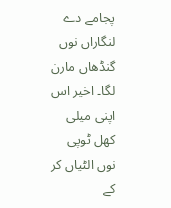پجامے دے لنگاراں نوں گنڈھاں مارن لگا۔ اخیر اس اپنی میلی کھل ٹوپی نوں الٹیاں کر کے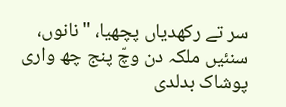سر تے رکھدیاں پچھیا، "نانوں، سنئیں ملکہ دن وچّ پنج چھ واری پوشاک بدلدی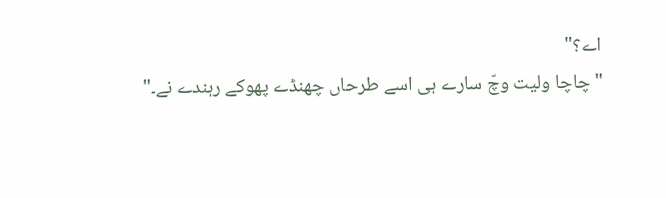اے؟"
"چاچا ولیت وچّ سارے ہی اسے طرحاں چھنڈے پھوکے رہندے نے۔"